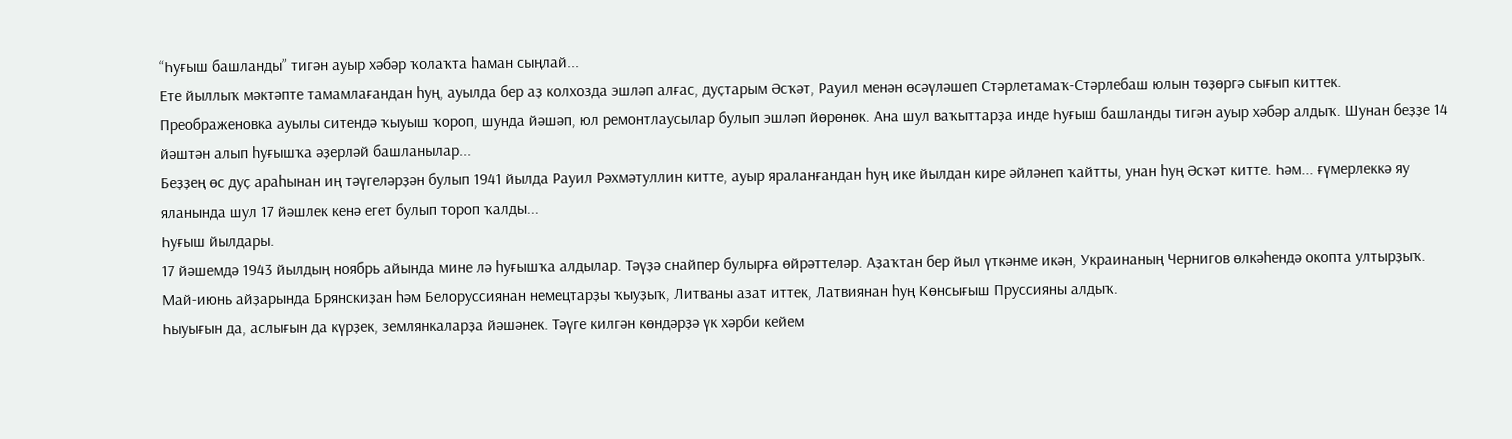“Һуғыш башланды” тигән ауыр хәбәр ҡолаҡта һаман сыңлай...
Ете йыллыҡ мәктәпте тамамлағандан һуң, ауылда бер аҙ колхозда эшләп алғас, дуҫтарым Әсҡәт, Рауил менән өсәүләшеп Стәрлетамаҡ-Стәрлебаш юлын төҙөргә сығып киттек. Преображеновка ауылы ситендә ҡыуыш ҡороп, шунда йәшәп, юл ремонтлаусылар булып эшләп йөрөнөк. Ана шул ваҡыттарҙа инде Һуғыш башланды тигән ауыр хәбәр алдыҡ. Шунан беҙҙе 14 йәштән алып һуғышҡа әҙерләй башланылар...
Беҙҙең өс дуҫ араһынан иң тәүгеләрҙән булып 1941 йылда Рауил Рәхмәтуллин китте, ауыр яраланғандан һуң ике йылдан кире әйләнеп ҡайтты, унан һуң Әсҡәт китте. Һәм... ғүмерлеккә яу яланында шул 17 йәшлек кенә егет булып тороп ҡалды...
Һуғыш йылдары.
17 йәшемдә 1943 йылдың ноябрь айында мине лә һуғышҡа алдылар. Тәүҙә снайпер булырға өйрәттеләр. Аҙаҡтан бер йыл үткәнме икән, Украинаның Чернигов өлкәһендә окопта ултырҙыҡ. Май-июнь айҙарында Брянскиҙан һәм Белоруссиянан немецтарҙы ҡыуҙыҡ, Литваны азат иттек, Латвиянан һуң Көнсығыш Пруссияны алдыҡ.
Һыуығын да, аслығын да күрҙек, землянкаларҙа йәшәнек. Тәүге килгән көндәрҙә үк хәрби кейем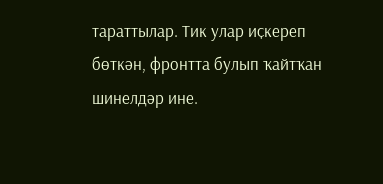тараттылар. Тик улар иҫкереп бөткән, фронтта булып ҡайтҡан шинелдәр ине.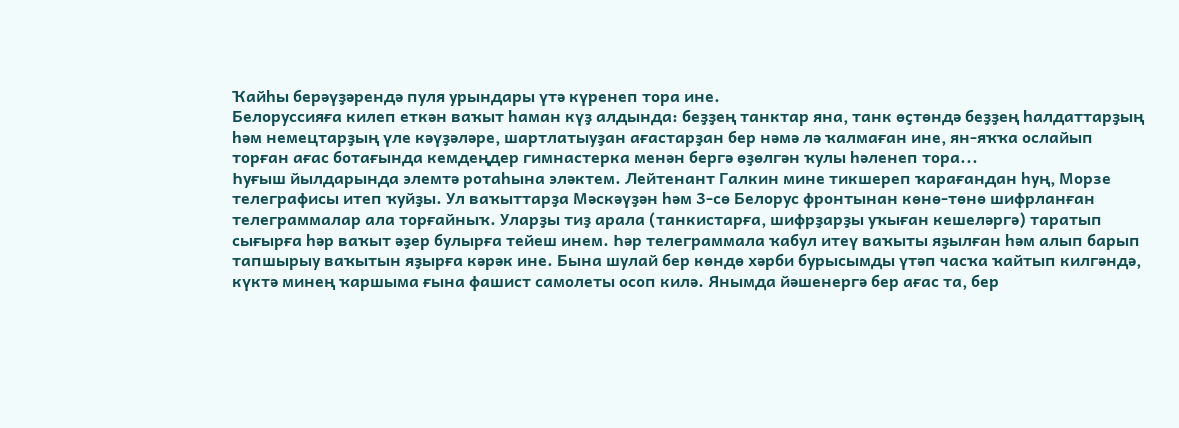Ҡайһы берәүҙәрендә пуля урындары үтә күренеп тора ине.
Белоруссияға килеп еткән ваҡыт һаман күҙ алдында: беҙҙең танктар яна, танк өҫтөндә беҙҙең һалдаттарҙың һәм немецтарҙың үле кәүҙәләре, шартлатыуҙан ағастарҙан бер нәмә лә ҡалмаған ине, ян-яҡҡа ослайып торған ағас ботағында кемдеңдер гимнастерка менән бергә өҙөлгән ҡулы һәленеп тора...
Һуғыш йылдарында элемтә ротаһына эләктем. Лейтенант Галкин мине тикшереп ҡарағандан һуң, Морзе телеграфисы итеп ҡуйҙы. Ул ваҡыттарҙа Мәскәүҙән һәм 3-сө Белорус фронтынан көнө-төнө шифрланған телеграммалар ала торғайныҡ. Уларҙы тиҙ арала (танкистарға, шифрҙарҙы уҡыған кешеләргә) таратып сығырға һәр ваҡыт әҙер булырға тейеш инем. Һәр телеграммала ҡабул итеү ваҡыты яҙылған һәм алып барып тапшырыу ваҡытын яҙырға кәрәк ине. Бына шулай бер көндө хәрби бурысымды үтәп часҡа ҡайтып килгәндә, күктә минең ҡаршыма ғына фашист самолеты осоп килә. Янымда йәшенергә бер ағас та, бер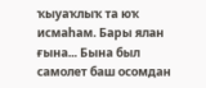ҡыуаҡлыҡ та юҡ исмаһам. Бары ялан ғына... Бына был самолет баш осомдан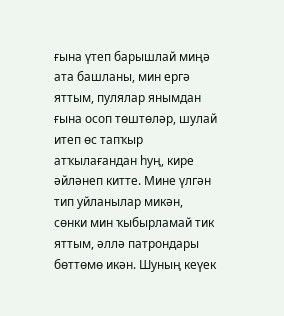ғына үтеп барышлай миңә ата башланы, мин ергә яттым, пулялар янымдан ғына осоп төштөләр, шулай итеп өс тапҡыр атҡылағандан һуң, кире әйләнеп китте. Мине үлгән тип уйланылар микән, сөнки мин ҡыбырламай тик яттым, әллә патрондары бөттөмө икән. Шуның кеүек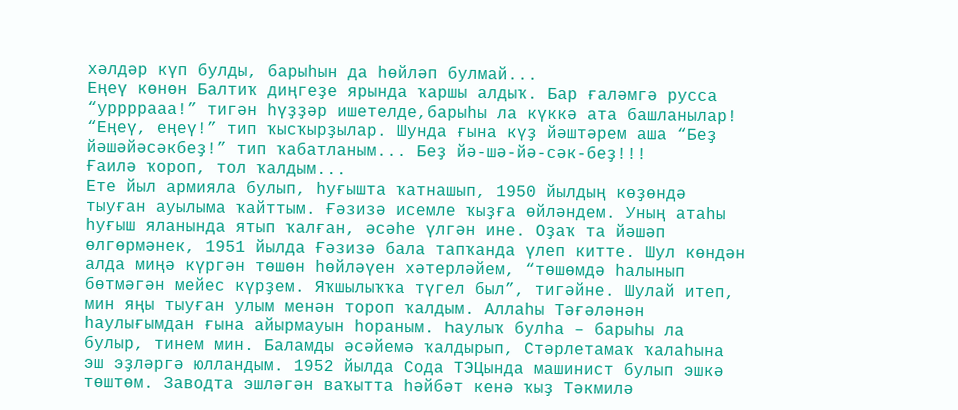хәлдәр күп булды, барыһын да һөйләп булмай...
Еңеү көнөн Балтиҡ диңгеҙе ярында ҡаршы алдыҡ. Бар ғаләмгә русса “уррррааа!” тигән һүҙҙәр ишетелде,барыһы ла күккә ата башланылар! “Еңеү, еңеү!” тип ҡысҡырҙылар. Шунда ғына күҙ йәштәрем аша “Беҙ йәшәйәсәкбеҙ!” тип ҡабатланым... Беҙ йә-шә-йә-сәк-беҙ!!!
Ғаилә ҡороп, тол ҡалдым...
Ете йыл армияла булып, һуғышта ҡатнашып, 1950 йылдың көҙөндә тыуған ауылыма ҡайттым. Ғәзизә исемле ҡыҙға өйләндем. Уның атаһы һуғыш яланында ятып ҡалған, әсәһе үлгән ине. Оҙаҡ та йәшәп өлгөрмәнек, 1951 йылда Ғәзизә бала тапҡанда үлеп китте. Шул көндән алда миңә күргән төшөн һөйләүен хәтерләйем, “төшөмдә һалынып бөтмәгән мейес күрҙем. Яҡшылыҡҡа түгел был”, тигәйне. Шулай итеп, мин яңы тыуған улым менән тороп ҡалдым. Аллаһы Тәғәләнән һаулығымдан ғына айырмауын һораным. Һаулыҡ булһа – барыһы ла булыр, тинем мин. Баламды әсәйемә ҡалдырып, Стәрлетамаҡ ҡалаһына эш эҙләргә юлландым. 1952 йылда Сода ТЭЦында машинист булып эшкә төштөм. Заводта эшләгән ваҡытта һәйбәт кенә ҡыҙ Тәкмилә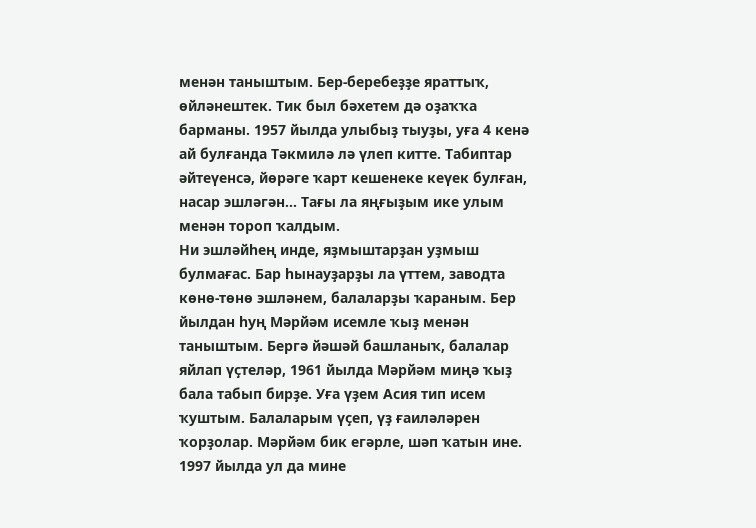менән таныштым. Бер-беребеҙҙе яраттыҡ, өйләнештек. Тик был бәхетем дә оҙаҡҡа барманы. 1957 йылда улыбыҙ тыуҙы, уға 4 кенә ай булғанда Тәкмилә лә үлеп китте. Табиптар әйтеүенсә, йөрәге ҡарт кешенеке кеүек булған, насар эшләгән... Тағы ла яңғыҙым ике улым менән тороп ҡалдым.
Ни эшләйһең инде, яҙмыштарҙан уҙмыш булмағас. Бар һынауҙарҙы ла үттем, заводта көнө-төнө эшләнем, балаларҙы ҡараным. Бер йылдан һуң Мәрйәм исемле ҡыҙ менән таныштым. Бергә йәшәй башланыҡ, балалар яйлап үҫтеләр, 1961 йылда Мәрйәм миңә ҡыҙ бала табып бирҙе. Уға үҙем Асия тип исем ҡуштым. Балаларым үҫеп, үҙ ғаиләләрен ҡорҙолар. Мәрйәм бик егәрле, шәп ҡатын ине. 1997 йылда ул да мине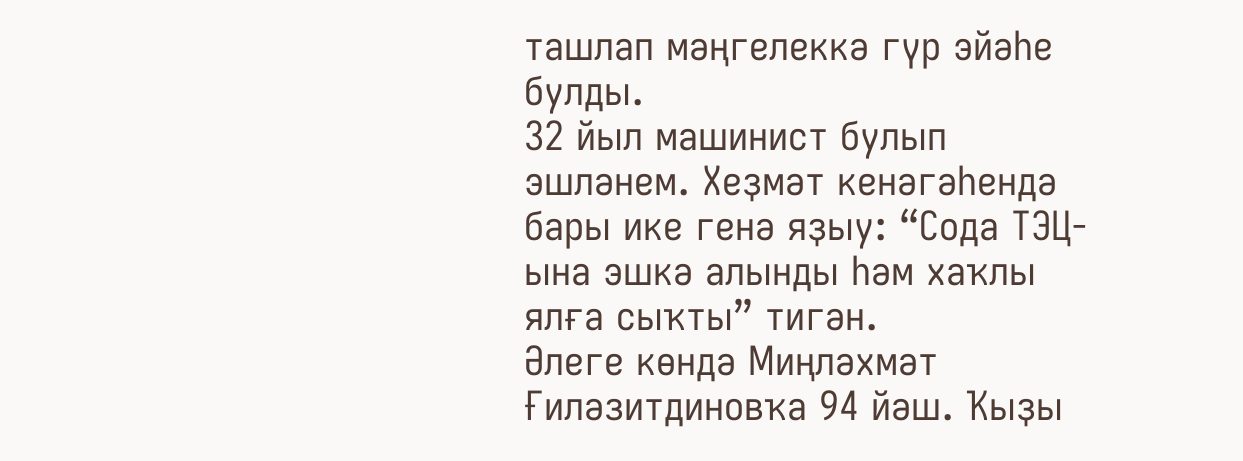ташлап мәңгелеккә гүр эйәһе булды.
32 йыл машинист булып эшләнем. Хеҙмәт кенәгәһендә бары ике генә яҙыу: “Сода ТЭЦ-ына эшкә алынды һәм хаҡлы ялға сыҡты” тигән.
Әлеге көндә Миңләхмәт Ғиләзитдиновҡа 94 йәш. Ҡыҙы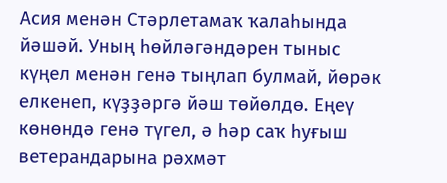Асия менән Стәрлетамаҡ ҡалаһында йәшәй. Уның һөйләгәндәрен тыныс күңел менән генә тыңлап булмай, йөрәк елкенеп, күҙҙәргә йәш төйөлдө. Еңеү көнөндә генә түгел, ә һәр саҡ һуғыш ветерандарына рәхмәт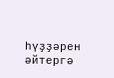һүҙҙәрен әйтергә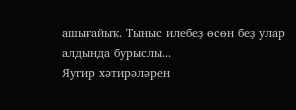ашығайыҡ. Тыныс илебеҙ өсөн беҙ улар алдында бурыслы...
Яугир хәтирәләрен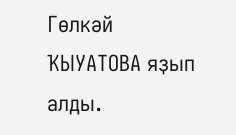Гөлкәй ҠЫУАТОВА яҙып алды.